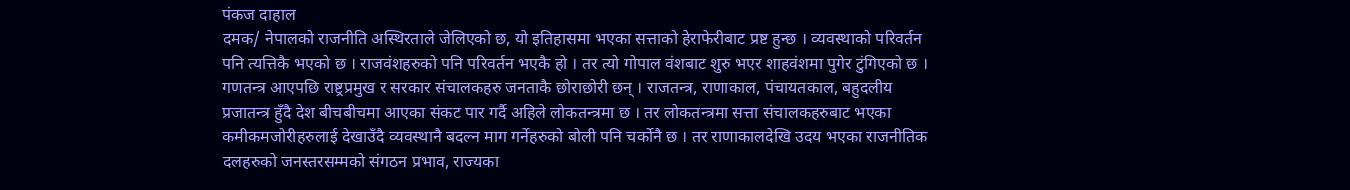पंकज दाहाल
दमक/ नेपालको राजनीति अस्थिरताले जेलिएको छ, यो इतिहासमा भएका सत्ताको हेराफेरीबाट प्रष्ट हुन्छ । व्यवस्थाको परिवर्तन पनि त्यत्तिकै भएको छ । राजवंशहरुको पनि परिवर्तन भएकै हो । तर त्यो गोपाल वंशबाट शुरु भएर शाहवंशमा पुगेर टुंगिएको छ । गणतन्त्र आएपछि राष्ट्रप्रमुख र सरकार संचालकहरु जनताकै छोराछोरी छन् । राजतन्त्र, राणाकाल, पंचायतकाल, बहुदलीय प्रजातन्त्र हुँदै देश बीचबीचमा आएका संकट पार गर्दै अहिले लोकतन्त्रमा छ । तर लोकतन्त्रमा सत्ता संचालकहरुबाट भएका कमीकमजोरीहरुलाई देखाउँदै व्यवस्थानै बदल्न माग गर्नेहरुको बोली पनि चर्कोनै छ । तर राणाकालदेखि उदय भएका राजनीतिक दलहरुको जनस्तरसम्मको संगठन प्रभाव, राज्यका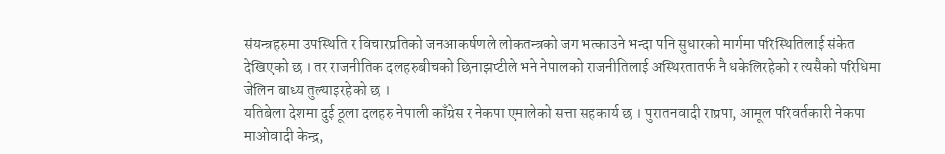संयन्त्रहरुमा उपस्थिति र विचारप्रतिको जनआकर्षणले लोकतन्त्रको जग भत्काउने भन्दा पनि सुधारको मार्गमा परिस्थितिलाई संकेत देखिएको छ । तर राजनीतिक दलहरुबीचको छिनाझप्टीले भने नेपालको राजनीतिलाई अस्थिरतातर्फ नै धकेलिरहेको र त्यसैको परिधिमा जेलिन बाध्य तुल्याइरहेको छ ।
यतिबेला देशमा दुई ठूला दलहरु नेपाली काँग्रेस र नेकपा एमालेको सत्ता सहकार्य छ । पुरातनवादी राप्रपा, आमूल परिवर्तकारी नेकपा माओवादी केन्द्र,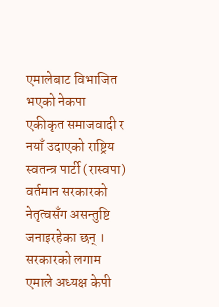एमालेबाट विभाजित भएको नेकपा एकीकृत समाजवादी र नयाँ उदाएको राष्ट्रिय स्वतन्त्र पार्टी (रास्वपा) वर्तमान सरकारको नेतृत्वसँग असन्तुष्टि जनाइरहेका छन् । सरकारको लगाम एमाले अध्यक्ष केपी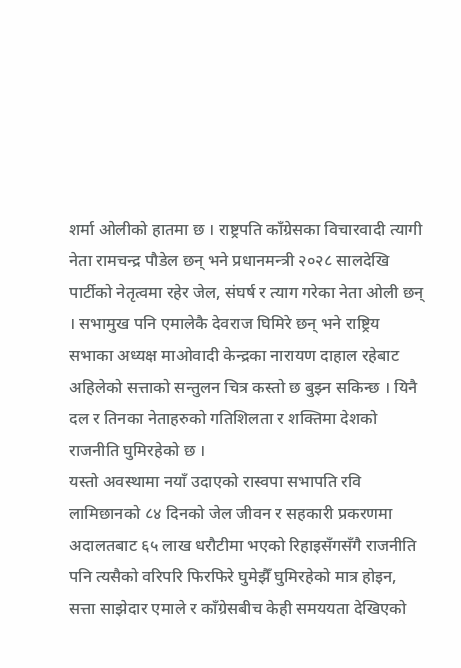शर्मा ओलीको हातमा छ । राष्ट्रपति काँग्रेसका विचारवादी त्यागी नेता रामचन्द्र पौडेल छन् भने प्रधानमन्त्री २०२८ सालदेखि पार्टीको नेतृत्वमा रहेर जेल, संघर्ष र त्याग गरेका नेता ओली छन् । सभामुख पनि एमालेकै देवराज घिमिरे छन् भने राष्ट्रिय सभाका अध्यक्ष माओवादी केन्द्रका नारायण दाहाल रहेबाट अहिलेको सत्ताको सन्तुलन चित्र कस्तो छ बुझ्न सकिन्छ । यिनै दल र तिनका नेताहरुको गतिशिलता र शक्तिमा देशको राजनीति घुमिरहेको छ ।
यस्तो अवस्थामा नयाँ उदाएको रास्वपा सभापति रवि लामिछानको ८४ दिनको जेल जीवन र सहकारी प्रकरणमा अदालतबाट ६५ लाख धरौटीमा भएको रिहाइसँगसँगै राजनीति पनि त्यसैको वरिपरि फिरफिरे घुमेझैँ घुमिरहेको मात्र होइन, सत्ता साझेदार एमाले र काँग्रेसबीच केही समययता देखिएको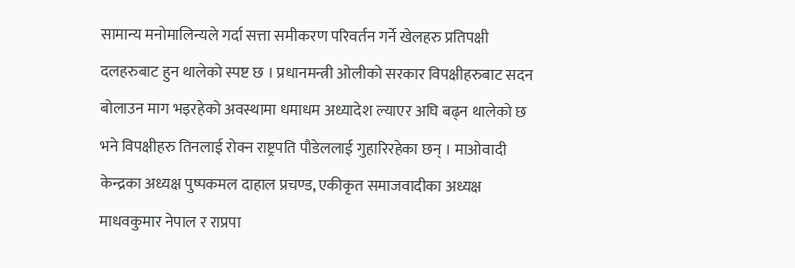सामान्य मनोमालिन्यले गर्दा सत्ता समीकरण परिवर्तन गर्ने खेलहरु प्रतिपक्षी दलहरुबाट हुन थालेको स्पष्ट छ । प्रधानमन्त्री ओलीको सरकार विपक्षीहरुबाट सदन बोलाउन माग भइरहेको अवस्थामा धमाधम अध्यादेश ल्याएर अघि बढ्न थालेको छ भने विपक्षीहरु तिनलाई रोक्न राष्ट्रपति पौडेललाई गुहारिरहेका छन् । माओवादी केन्द्रका अध्यक्ष पुष्पकमल दाहाल प्रचण्ड, एकीकृत समाजवादीका अध्यक्ष माधवकुमार नेपाल र राप्रपा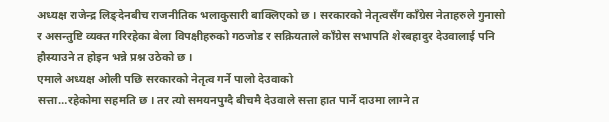अध्यक्ष राजेन्द्र लिङ्देनबीच राजनीतिक भलाकुसारी बाक्लिएको छ । सरकारको नेतृत्वसँग काँग्रेस नेताहरुले गुनासो र असन्तुष्टि व्यक्त गरिरहेका बेला विपक्षीहरुको गठजोड र सक्रियताले काँग्रेस सभापति शेरबहादुर देउवालाई पनि हौस्याउने त होइन भन्ने प्रश्न उठेको छ ।
एमाले अध्यक्ष ओली पछि सरकारको नेतृत्व गर्ने पालो देउवाको
सत्ता…रहेकोमा सहमति छ । तर त्यो समयनपुग्दै बीचमै देउवाले सत्ता हात पार्ने दाउमा लाग्ने त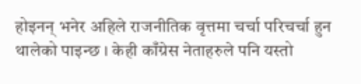होइनन् भनेर अहिले राजनीतिक वृत्तमा चर्चा परिचर्चा हुन थालेको पाइन्छ । केही काँग्रेस नेताहरुले पनि यस्तो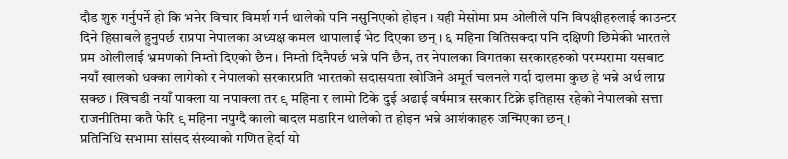दौड शुरु गर्नुपर्ने हो कि भनेर विचार विमर्श गर्न थालेको पनि नसुनिएको होइन । यही मेसोमा प्रम ओलीले पनि विपक्षीहरुलाई काउन्टर दिने हिसाबले हुनुपर्छ राप्रपा नेपालका अध्यक्ष कमल थापालाई भेट दिएका छन् । ६ महिना वितिसक्दा पनि दक्षिणी छिमेकी भारतले प्रम ओलीलाई भ्रमणको निम्तो दिएको छैन । निम्तो दिनैपर्छ भन्ने पनि छैन, तर नेपालका विगतका सरकारहरुको परम्परामा यसबाट नयाँ खालको धक्का लागेको र नेपालको सरकारप्रति भारतको सदासयता खोजिने अमूर्त चलनले गर्दा दालमा कुछ हे भन्ने अर्थ लाग्न सक्छ । खिचडी नयाँ पाक्ला या नपाक्ला तर ९ महिना र लामो टिके दुई अढाई वर्षमात्र सरकार टिक्ने इतिहास रहेको नेपालको सत्ता राजनीतिमा कतै फेरि ९ महिना नपुग्दै कालो बादल मडारिन थालेको त होइन भन्ने आशंकाहरु जन्मिएका छन् ।
प्रतिनिधि सभामा सांसद संख्याको गणित हेर्दा यो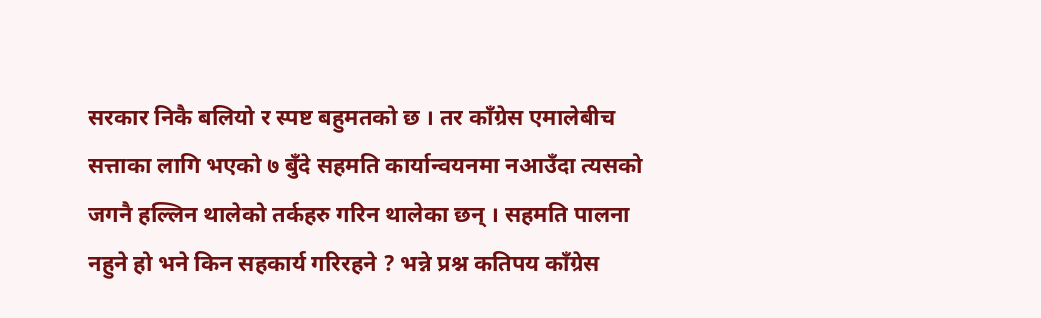सरकार निकै बलियो र स्पष्ट बहुमतको छ । तर काँग्रेस एमालेबीच सत्ताका लागि भएको ७ बुँदे सहमति कार्यान्वयनमा नआउँदा त्यसको जगनै हल्लिन थालेको तर्कहरु गरिन थालेका छन् । सहमति पालना नहुने हो भने किन सहकार्य गरिरहने ? भन्ने प्रश्न कतिपय काँग्रेस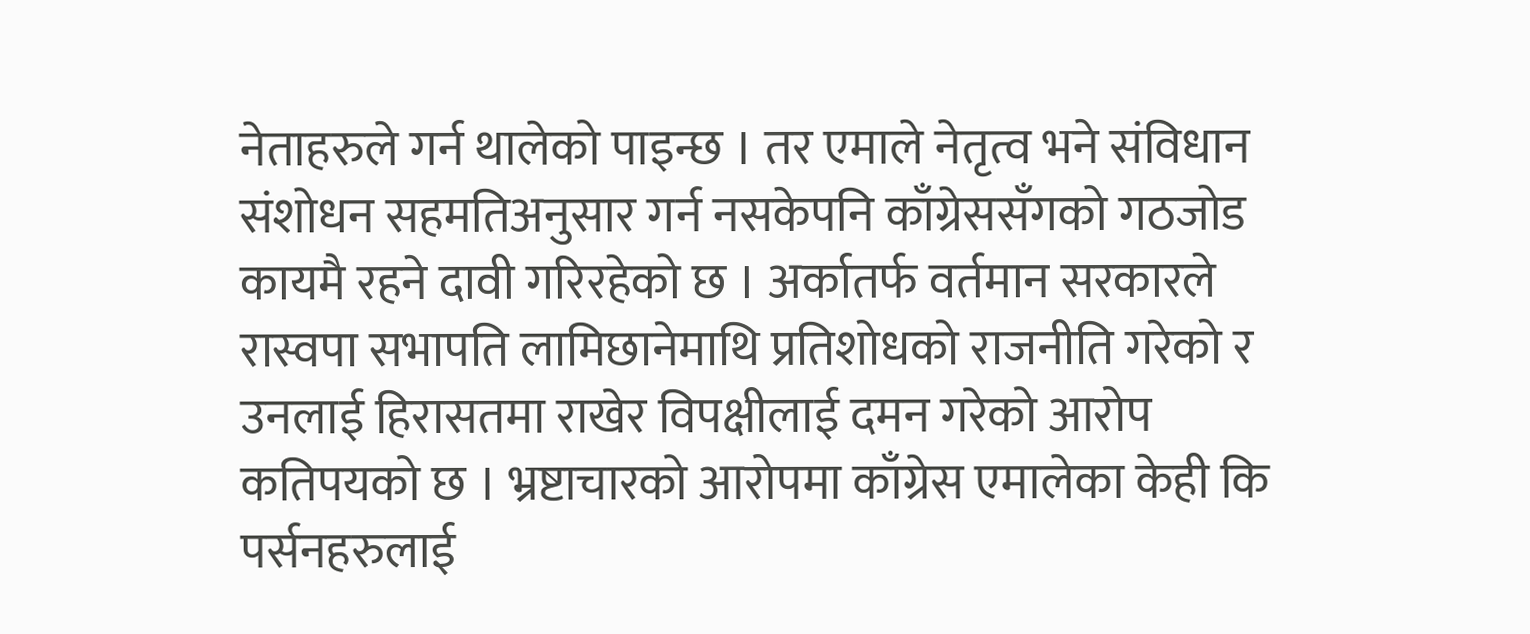नेताहरुले गर्न थालेको पाइन्छ । तर एमाले नेतृत्व भने संविधान संशोधन सहमतिअनुसार गर्न नसकेपनि काँग्रेससँगको गठजोड कायमै रहने दावी गरिरहेको छ । अर्कातर्फ वर्तमान सरकारले रास्वपा सभापति लामिछानेमाथि प्रतिशोधको राजनीति गरेको र उनलाई हिरासतमा राखेर विपक्षीलाई दमन गरेको आरोप कतिपयको छ । भ्रष्टाचारको आरोपमा काँग्रेस एमालेका केही कि पर्सनहरुलाई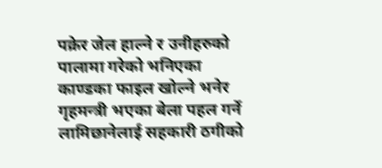पक्रेर जेल हाल्ने र उनीहरुको पालामा गरेको भनिएका काण्डका फाइल खोल्ने भनेर गृहमन्त्री भएका बेला पहल गर्ने लामिछानेलाई सहकारी ठगीको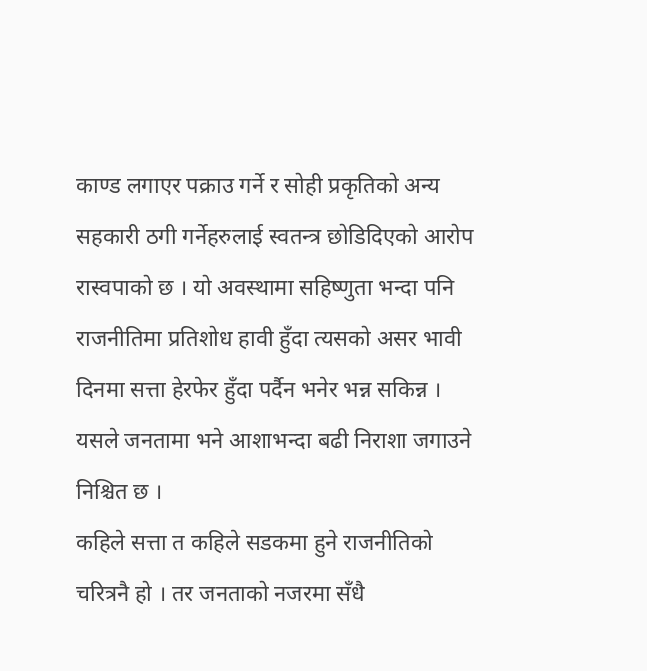काण्ड लगाएर पक्राउ गर्ने र सोही प्रकृतिको अन्य सहकारी ठगी गर्नेहरुलाई स्वतन्त्र छोडिदिएको आरोप रास्वपाको छ । यो अवस्थामा सहिष्णुता भन्दा पनि राजनीतिमा प्रतिशोध हावी हुँदा त्यसको असर भावी दिनमा सत्ता हेरफेर हुँदा पर्दैन भनेर भन्न सकिन्न । यसले जनतामा भने आशाभन्दा बढी निराशा जगाउने निश्चित छ ।
कहिले सत्ता त कहिले सडकमा हुने राजनीतिको चरित्रनै हो । तर जनताको नजरमा सँधै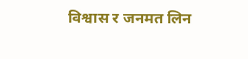विश्वास र जनमत लिन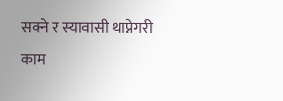सक्ने र स्यावासी थाप्नेगरी काम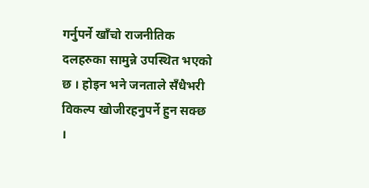गर्नुपर्ने खाँचो राजनीतिक दलहरुका सामुन्ने उपस्थित भएको छ । होइन भने जनताले सँधैभरी विकल्प खोजीरहनुपर्ने हुन सक्छ ।